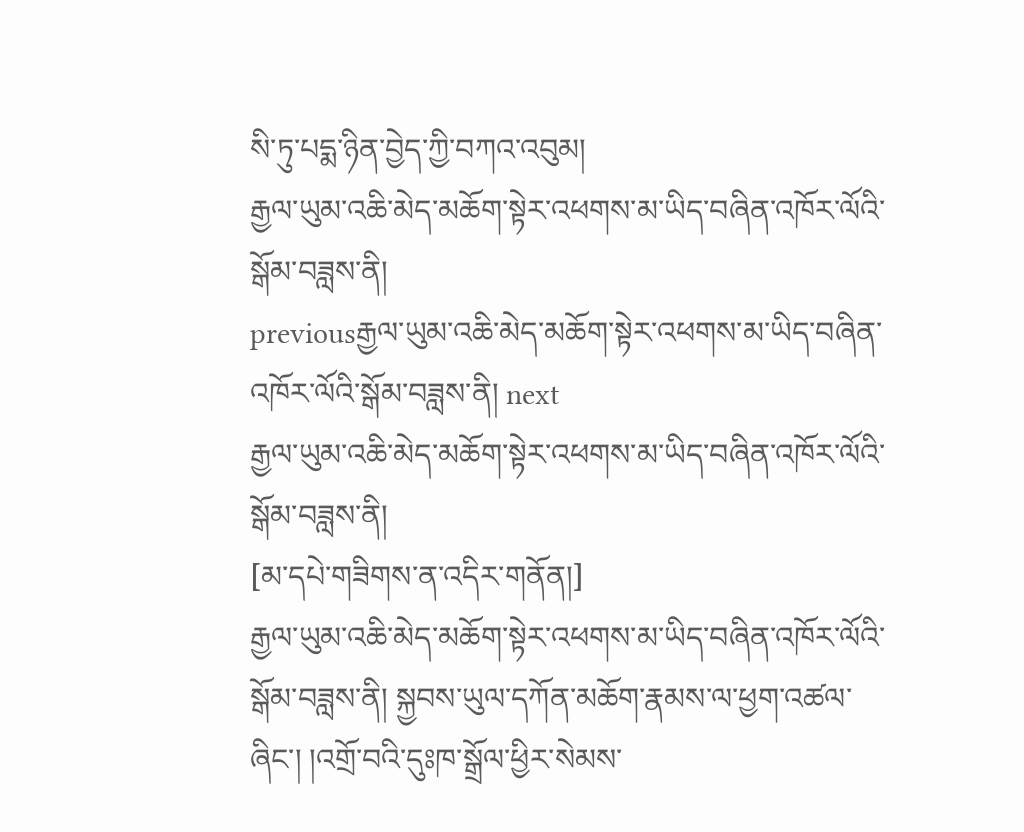སི་ཏུ་པདྨ་ཉིན་བྱེད་ཀྱི་བཀའ་འབུམ།
རྒྱལ་ཡུམ་འཆི་མེད་མཆོག་སྟེར་འཕགས་མ་ཡིད་བཞིན་འཁོར་ལོའི་སྒོམ་བཟླས་ནི།
previousརྒྱལ་ཡུམ་འཆི་མེད་མཆོག་སྟེར་འཕགས་མ་ཡིད་བཞིན་འཁོར་ལོའི་སྒོམ་བཟླས་ནི། next
རྒྱལ་ཡུམ་འཆི་མེད་མཆོག་སྟེར་འཕགས་མ་ཡིད་བཞིན་འཁོར་ལོའི་སྒོམ་བཟླས་ནི།
[མ་དཔེ་གཟིགས་ན་འདིར་གནོན།]
རྒྱལ་ཡུམ་འཆི་མེད་མཆོག་སྟེར་འཕགས་མ་ཡིད་བཞིན་འཁོར་ལོའི་སྒོམ་བཟླས་ནི། སྐྱབས་ཡུལ་དཀོན་མཆོག་རྣམས་ལ་ཕྱག་འཚལ་ཞིང་། །འགྲོ་བའི་དུཿཁ་སྒྲོལ་ཕྱིར་སེམས་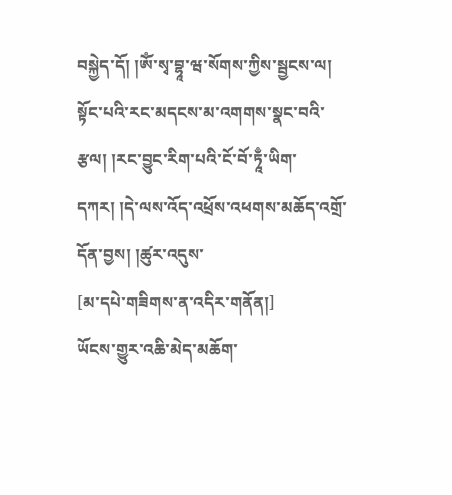བསྐྱེད་དོ། །ༀ་སྭ་བྷཱ་ཝ་སོགས་ཀྱིས་སྦྱངས་ལ། སྟོང་པའི་རང་མདངས་མ་འགགས་སྣང་བའི་རྩལ། །རང་བྱུང་རིག་པའི་ངོ་བོ་ཏཱྃ་ཡིག་དཀར། །དེ་ལས་འོད་འཕྲོས་འཕགས་མཆོད་འགྲོ་དོན་བྱས། །ཚུར་འདུས་
[མ་དཔེ་གཟིགས་ན་འདིར་གནོན།]
ཡོངས་གྱུར་འཆི་མེད་མཆོག་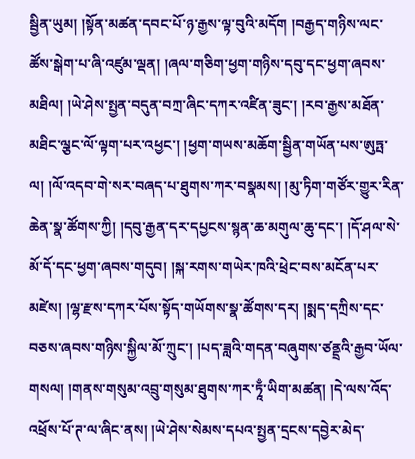སྦྱིན་ཡུམ། །སྟོན་མཚན་དབང་པོ་ཉ་རྒྱས་ལྟ་བུའི་མདོག །བརྒྱད་གཉིས་ལང་ཚོས་སྒེག་པ་ཞི་འཛུམ་ལྡན། །ཞལ་གཅིག་ཕྱག་གཉིས་དབུ་དང་ཕྱག་ཞབས་མཐིལ། །ཡེ་ཤེས་སྤྱན་བདུན་བཀྲ་ཞིང་དཀར་འཛིན་ཟུང་། །རབ་རྒྱས་མཐོན་མཐིང་ལྕང་ལོ་ལྟག་པར་འཕྱང་། །ཕྱག་གཡས་མཆོག་སྦྱིན་གཡོན་པས་ཨུཏྤ་ལ། །ལོ་འདབ་གེ་སར་བཞད་པ་ཐུགས་ཀར་བསྣམས། །མུ་ཏིག་གཙོར་གྱུར་རིན་ཆེན་སྣ་ཚོགས་ཀྱི། །དབུ་རྒྱན་དར་དཔྱངས་སྙན་ཆ་མགུལ་ཆུ་དང་། །དོ་ཤལ་སེ་མོ་དོ་དང་ཕྱག་ཞབས་གདུབ། །སྐ་རགས་གཡེར་ཁའི་ཕྲེང་བས་མངོན་པར་མཛེས། །ལྷ་རྫས་དཀར་པོས་སྟོད་གཡོགས་སྣ་ཚོགས་དར། །སྨད་དཀྲིས་དང་བཅས་ཞབས་གཉིས་སྐྱིལ་མོ་ཀྲུང་། །པད་ཟླའི་གདན་བཞུགས་ཙནྡྲའི་རྒྱབ་ཡོལ་གསལ། །གནས་གསུམ་འབྲུ་གསུམ་ཐུགས་ཀར་ཏཱྃ་ཡིག་མཚན། །དེ་ལས་འོད་འཕྲོས་པོ་ཊ་ལ་ཞིང་ནས། །ཡེ་ཤེས་སེམས་དཔའ་སྤྱན་དྲངས་དབྱེར་མེད་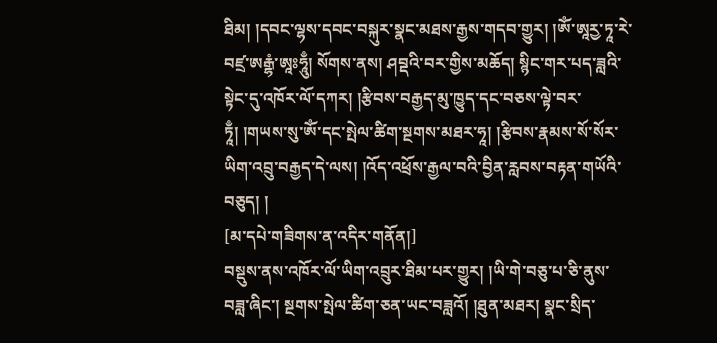ཐིམ། །དབང་ལྷས་དབང་བསྐུར་སྣང་མཐས་རྒྱས་གདབ་གྱུར། །ༀ་ཨཱཪྱ་ཏཱ་རེ་བཛྲ་ཨརྒྷཾ་ཨཱཿཧཱུྃ། སོགས་ནས། ཤབྡའི་བར་གྱིས་མཆོད། སྙིང་གར་པད་ཟླའི་སྟེང་དུ་འཁོར་ལོ་དཀར། །རྩིབས་བརྒྱད་མུ་ཁྱུད་དང་བཅས་ལྟེ་བར་ཏཱྃ། །གཡས་སུ་ༀ་དང་སྤེལ་ཚིག་སྔགས་མཐར་ཧཱ། །རྩིབས་རྣམས་སོ་སོར་ཡིག་འབྲུ་བརྒྱད་དེ་ལས། །འོད་འཕྲོས་རྒྱལ་བའི་བྱིན་རླབས་བརྟན་གཡོའི་བཅུད། །
[མ་དཔེ་གཟིགས་ན་འདིར་གནོན།]
བསྡུས་ནས་འཁོར་ལོ་ཡིག་འབྲུར་ཐིམ་པར་གྱུར། །ཡི་གེ་བཅུ་པ་ཅི་ནུས་བཟླ་ཞིང་། སྔགས་སྤེལ་ཚིག་ཅན་ཡང་བཟླའོ། །ཐུན་མཐར། སྣང་སྲིད་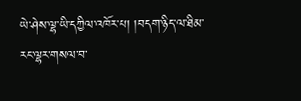ཡེ་ཤེས་ལྷ་ཡི་དཀྱིལ་འཁོར་པ། །བདག་ཉིད་ལ་ཐིམ་རང་ལྷར་གསལ་བ་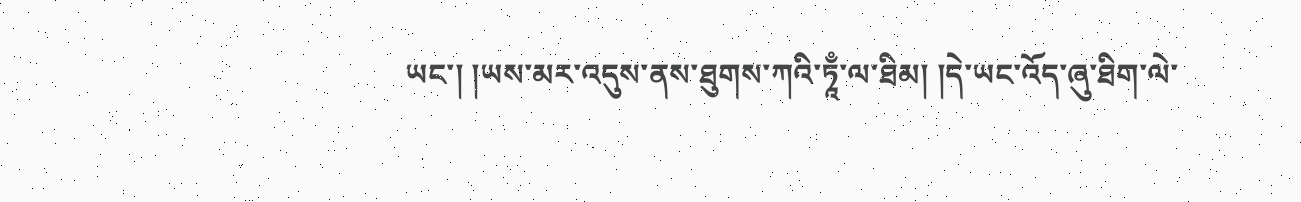ཡང་། །ཡས་མར་འདུས་ནས་ཐུགས་ཀའི་ཏཱྃ་ལ་ཐིམ། །དེ་ཡང་འོད་ཞུ་ཐིག་ལེ་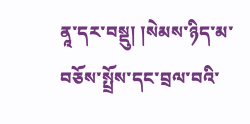ནཱ་དར་བསྡུ། །སེམས་ཉིད་མ་བཅོས་སྤྲོས་དང་བྲལ་བའི་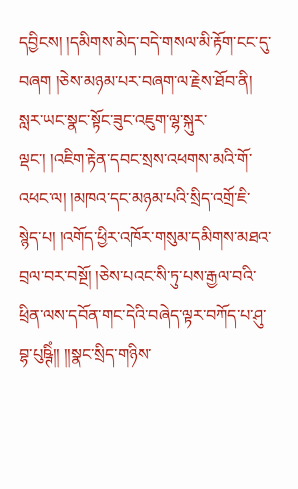དབྱིངས། །དམིགས་མེད་བདེ་གསལ་མི་རྟོག་ངང་དུ་བཞག །ཅེས་མཉམ་པར་བཞག་ལ་རྗེས་ཐོབ་ནི། སླར་ཡང་སྣང་སྟོང་ཟུང་འཇུག་ལྷ་སྐུར་ལྡང་། །འཇིག་རྟེན་དབང་སྲས་འཕགས་མའི་གོ་འཕང་ལ། །མཁའ་དང་མཉམ་པའི་སྲིད་འགྲོ་ཇི་སྙེད་པ། །འགོད་ཕྱིར་འཁོར་གསུམ་དམིགས་མཐའ་བྲལ་བར་བསྔོ། །ཅེས་པའང་སི་ཏུ་པས་རྒྱལ་བའི་ཕྲིན་ལས་དབོན་གང་དེའི་བཞེད་ལྟར་བཀོད་པ་ཤུ་བྷ་པུཥྚིཾ།། །།སྣང་སྲིད་གཉིས་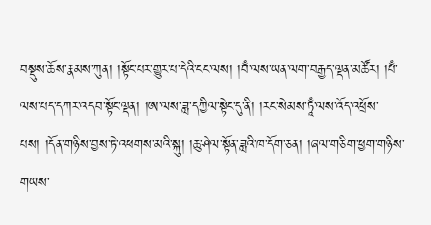བསྡུས་ཆོས་རྣམས་ཀུན། །སྟོང་པར་གྱུར་པ་དེའི་ངང་ལས། །བྃ་ལས་ཡན་ལག་བརྒྱད་ལྡན་མཚོར། །པྃ་ལས་པད་དཀར་འདབ་སྟོང་ལྡན། །ཨ་ལས་ཟླ་དཀྱིལ་སྟེང་དུ་ནི། །རང་སེམས་ཏཱྃ་ལས་འོད་འཕྲོས་པས། །དོན་གཉིས་བྱས་ཏེ་འཕགས་མའི་སྐུ། །ཆུ་ཤེལ་སྟོན་ཟླའི་ཁ་དོག་ཅན། །ཞལ་གཅིག་ཕྱག་གཉིས་གཡས་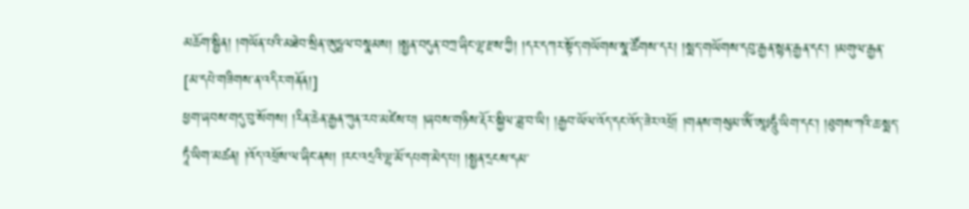མཆོག་སྦྱིན། །གཡོན་པའི་མཐེབ་སྲིན་ཨུཏྤལ་བསྣམས། །སྤྱན་བདུན་བཀྲ་ཞིང་ལྷ་རྫས་ཀྱི། །དར་དཀར་སྟོད་གཡོགས་སྣ་ཚོགས་དར། །སྨད་གཡོགས་དབུ་རྒྱན་སྙན་རྒྱན་དང་། །མགུལ་རྒྱན་
[མ་དཔེ་གཟིགས་ན་འདིར་གནོན།]
ཕྱག་ཞབས་གདུ་བུ་སོགས། །རིན་ཆེན་རྒྱན་ཀུན་རབ་མཛེས་པ། །ཞབས་གཉིས་རྡོར་སྐྱིལ་ཟླ་བ་ཡི། །རྒྱབ་ཡོལ་འོད་དང་འོད་ཟེར་འཕྲོ། །གནས་གསུམ་ༀ་ཨཱཿཧཱུྃ་ཡིག་དང་། །ཐུགས་ཀའི་ཆ་སྨད་ཏཱྃ་ཡིག་མཚན། །འོད་འཕྲོས་ལ་ཞིང་ནས། །རང་འདྲའི་ལྷ་མོ་དཔག་མེད་པ། །སྤྱན་དྲངས་དམ་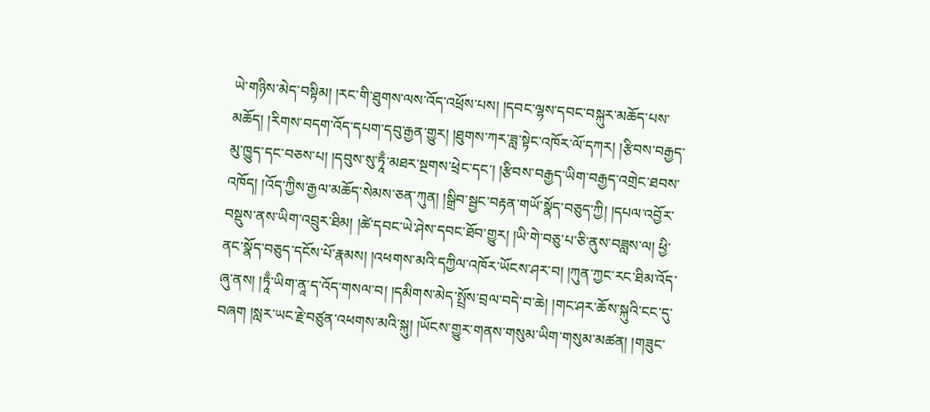ཡེ་གཉིས་མེད་བསྟིམ། །རང་གི་ཐུགས་ལས་འོད་འཕྲོས་པས། །དབང་ལྷས་དབང་བསྐུར་མཆོད་པས་མཆོད། །རིགས་བདག་འོད་དཔག་དབུ་རྒྱན་གྱུར། །ཐུགས་ཀར་ཟླ་སྟེང་འཁོར་ལོ་དཀར། །རྩིབས་བརྒྱད་མུ་ཁྱུད་དང་བཅས་པ། །དབུས་སུ་ཏཱྃ་མཐར་སྔགས་ཕྲེང་དང་། །རྩིབས་བརྒྱད་ཡིག་བརྒྱད་འགྲེང་ཐབས་འཁོད། །འོད་ཀྱིས་རྒྱལ་མཆོད་སེམས་ཅན་ཀུན། །སྒྲིབ་སྦྱང་བརྟན་གཡོ་སྣོད་བཅུད་ཀྱི། །དཔལ་འབྱོར་བསྡུས་ནས་ཡིག་འབྲུར་ཐིམ། །ཚེ་དབང་ཡེ་ཤེས་དབང་ཐོབ་གྱུར། །ཡི་གེ་བཅུ་པ་ཅི་ནུས་བཟླས་ལ། ཕྱི་ནང་སྣོད་བཅུད་དངོས་པོ་རྣམས། །འཕགས་མའི་དཀྱིལ་འཁོར་ཡོངས་ཤར་བ། །ཀུན་ཀྱང་རང་ཐིམ་འོད་ཞུ་ནས། །ཏཱྃ་ཡིག་ནཱ་ད་འོད་གསལ་བ། །དམིགས་མེད་སྤྲོས་བྲལ་བདེ་བ་ཆེ། །གང་ཤར་ཆོས་སྐུའི་ངང་དུ་བཞག །སླར་ཡང་རྗེ་བཙུན་འཕགས་མའི་སྐུ། །ཡོངས་གྱུར་གནས་གསུམ་ཡིག་གསུམ་མཚན། །གཟུང་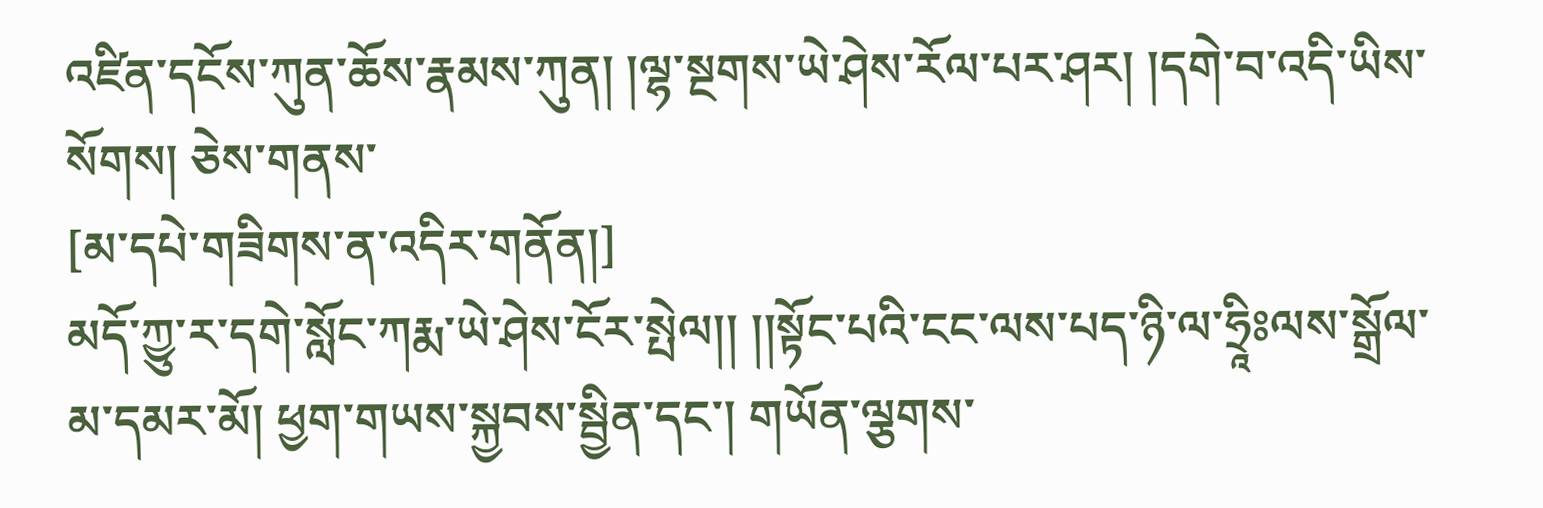འཛིན་དངོས་ཀུན་ཆོས་རྣམས་ཀུན། །ལྷ་སྔགས་ཡེ་ཤེས་རོལ་པར་ཤར། །དགེ་བ་འདི་ཡིས་སོགས། ཅེས་གནས་
[མ་དཔེ་གཟིགས་ན་འདིར་གནོན།]
མདོ་ཀྱུ་ར་དགེ་སློང་ཀརྨ་ཡེ་ཤེས་ངོར་སྤེལ།། །།སྟོང་པའི་ངང་ལས་པད་ཉི་ལ་ཧྲཱིཿལས་སྒྲོལ་མ་དམར་མོ། ཕྱག་གཡས་སྐྱབས་སྦྱིན་དང་། གཡོན་ལྕགས་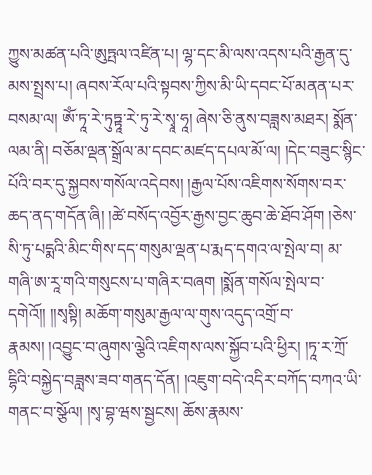ཀྱུས་མཚན་པའི་ཨུཏྤལ་འཛིན་པ། ལྷ་དང་མི་ལས་འདས་པའི་རྒྱན་དུ་མས་སྤྲས་པ། ཞབས་རོལ་པའི་སྟབས་ཀྱིས་མི་ཡི་དབང་པོ་མནན་པར་བསམ་ལ། ༀ་ཏཱ་རེ་ཏུཏྟཱ་རེ་ཏུ་རེ་སྭཱ་ཧཱ། ཞེས་ཅི་ནུས་བཟླས་མཐར། སྨོན་ལམ་ནི། བཅོམ་ལྡན་སྒྲོལ་མ་དབང་མཛད་དཔལ་མོ་ལ། །དེང་བཟུང་སྙིང་པོའི་བར་དུ་སྐྱབས་གསོལ་འདེབས། །རྒྱལ་པོས་འཇིགས་སོགས་བར་ཆད་ནད་གདོན་ཞི། །ཚེ་བསོད་འབྱོར་རྒྱས་བྱང་ཆུབ་ཆེ་ཐོབ་ཤོག །ཅེས་སི་ཏུ་པདྨའི་མིང་གིས་དད་གསུམ་ལྡན་པ་རྨད་དགའ་ལ་སྤེལ་བ། མ་གཞི་ཨ་རཱ་གའི་གསུངས་པ་གཞིར་བཞག །སྨོན་གསོལ་སྤེལ་བ་དགེའོ།། །།སྭསྟི། མཆོག་གསུམ་རྒྱལ་ལ་གུས་འདུད་འགྲོ་བ་རྣམས། །འབྱུང་བ་ཞུགས་ལྕེའི་འཇིགས་ལས་སྐྱོབ་པའི་ཕྱིར། །ཏཱ་ར་ཀྲོ་དྷིའི་བསྐྱེད་བཟླས་ཟབ་གནད་དོན། །འཇུག་བདེ་འདིར་བཀོད་བཀའ་ཡི་གནང་བ་སྩོལ། །སྭ་བྷ་ཝས་སྦྱངས། ཆོས་རྣམས་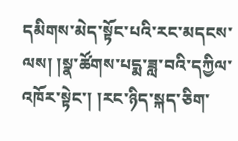དམིགས་མེད་སྟོང་པའི་རང་མདངས་ལས། །སྣ་ཚོགས་པདྨ་ཟླ་བའི་དཀྱིལ་འཁོར་སྟེང་། །རང་ཉིད་སྐད་ཅིག་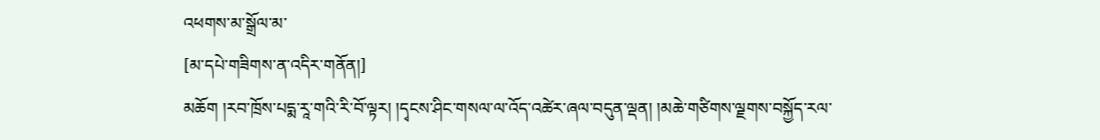འཕགས་མ་སྒྲོལ་མ་
[མ་དཔེ་གཟིགས་ན་འདིར་གནོན།]
མཆོག །རབ་ཁྲོས་པདྨ་རཱ་གའི་རི་བོ་ལྟར། །དྭངས་ཤིང་གསལ་ལ་འོད་འཚེར་ཞལ་བདུན་ལྡན། །མཆེ་གཙིགས་ལྗགས་བསྐྱོད་རལ་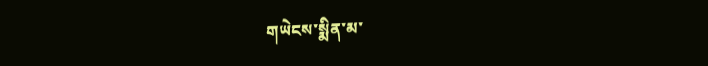གཡེངས་སྨིན་མ་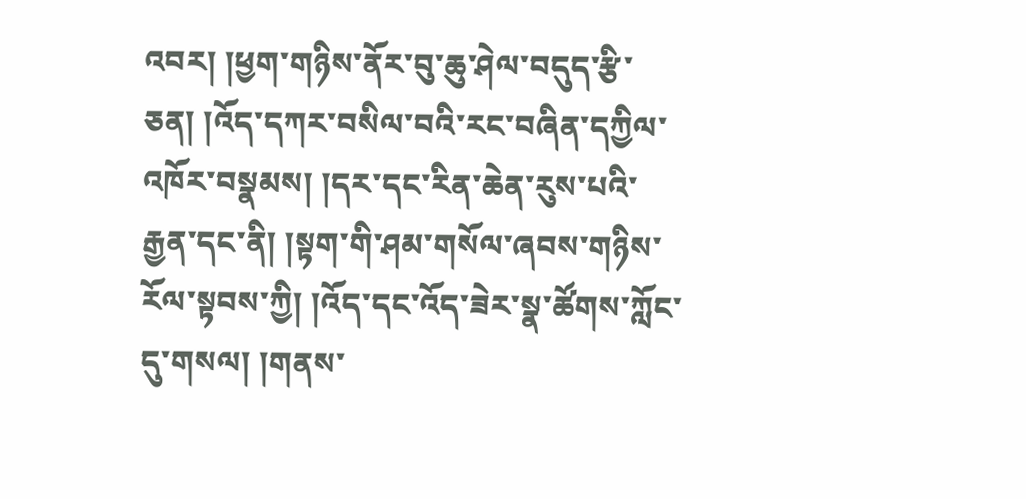འབར། །ཕྱག་གཉིས་ནོར་བུ་ཆུ་ཤེལ་བདུད་རྩི་ཅན། །འོད་དཀར་བསིལ་བའི་རང་བཞིན་དཀྱིལ་འཁོར་བསྣམས། །དར་དང་རིན་ཆེན་རུས་པའི་རྒྱན་དང་ནི། །སྟག་གི་ཤམ་གསོལ་ཞབས་གཉིས་རོལ་སྟབས་ཀྱི། །འོད་དང་འོད་ཟེར་སྣ་ཚོགས་ཀློང་དུ་གསལ། །གནས་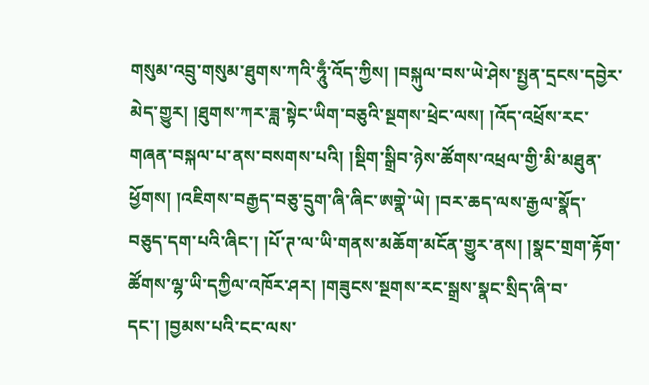གསུམ་འབྲུ་གསུམ་ཐུགས་ཀའི་ཧཱུྃ་འོད་ཀྱིས། །བསྐུལ་བས་ཡེ་ཤེས་སྤྱན་དྲངས་དབྱེར་མེད་གྱུར། །ཐུགས་ཀར་ཟླ་སྟེང་ཡིག་བཅུའི་སྔགས་ཕྲེང་ལས། །འོད་འཕྲོས་རང་གཞན་བསྐལ་པ་ནས་བསགས་པའི། །སྡིག་སྒྲིབ་ཉེས་ཚོགས་འཕྲལ་གྱི་མི་མཐུན་ཕྱོགས། །འཇིགས་བརྒྱད་བཅུ་དྲུག་ཞི་ཞིང་ཨགྣེ་ཡེ། །བར་ཆད་ལས་རྒྱལ་སྣོད་བཅུད་དག་པའི་ཞིང་། །པོ་ཊ་ལ་ཡི་གནས་མཆོག་མངོན་གྱུར་ནས། །སྣང་གྲག་རྟོག་ཚོགས་ལྷ་ཡི་དཀྱིལ་འཁོར་ཤར། །གཟུངས་སྔགས་རང་སྒྲས་སྣང་སྲིད་ཞི་བ་དང་། །བྱམས་པའི་ངང་ལས་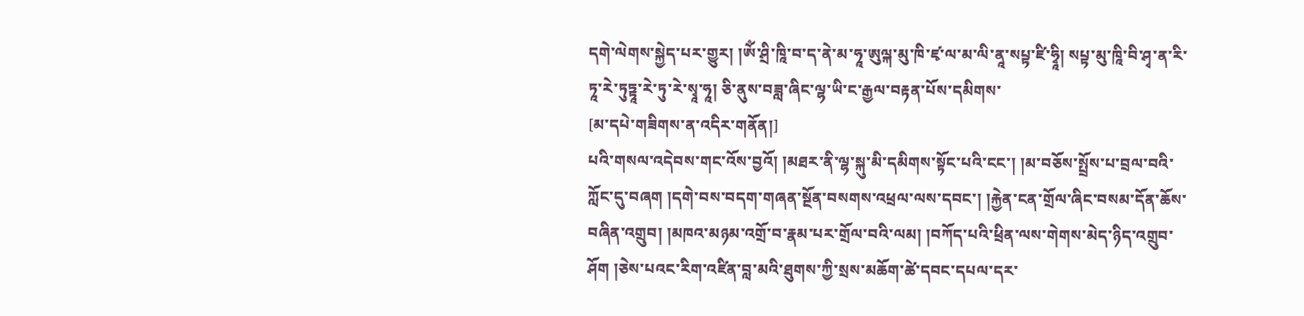དགེ་ལེགས་སྐྱེད་པར་གྱུར། །ༀ་ཤྲི་ཁཱི་བ་ད་ནེ་མ་ཧཱ་ཨུལྐ་མུ་ཁི་ཛྭ་ལ་མ་ལི་ནཱ་སཔྟ་ཛི་ཧྭཱི། སཔྟ་མུ་ཁཱི་བི་ཤྭ་ན་རི་ཏཱ་རེ་ཏུཏྟཱ་རེ་ཏུ་རེ་སྭཱ་ཧཱ། ཅི་ནུས་བཟླ་ཞིང་ལྷ་ཡི་ང་རྒྱལ་བརྟན་པོས་དམིགས་
[མ་དཔེ་གཟིགས་ན་འདིར་གནོན།]
པའི་གསལ་འདེབས་གང་འོས་བྱའོ། །མཐར་ནི་ལྷ་སྐུ་མི་དམིགས་སྟོང་པའི་ངང་། །མ་བཅོས་སྤྲོས་པ་བྲལ་བའི་ཀློང་དུ་བཞག །དགེ་བས་བདག་གཞན་སྔོན་བསགས་འཕྲལ་ལས་དབང་། །རྐྱེན་ངན་གྲོལ་ཞིང་བསམ་དོན་ཆོས་བཞིན་འགྲུབ། །མཁའ་མཉམ་འགྲོ་བ་རྣམ་པར་གྲོལ་བའི་ལམ། །བཀོད་པའི་ཕྲིན་ལས་གེགས་མེད་ཉིད་འགྲུབ་ཤོག །ཅེས་པའང་རིག་འཛིན་བླ་མའི་ཐུགས་ཀྱི་སྲས་མཆོག་ཚེ་དབང་དཔལ་དར་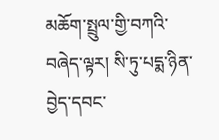མཆོག་སྤྲུལ་གྱི་བཀའི་བཞེད་ལྟར། སི་ཏུ་པདྨ་ཉིན་བྱེད་དབང་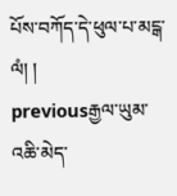པོས་བཀོད་དེ་ཕུལ་པ་མངྒ་ལཾ། །
previousརྒྱལ་ཡུམ་འཆི་མེད་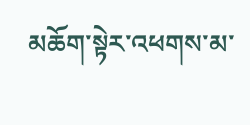མཆོག་སྟེར་འཕགས་མ་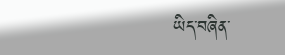ཡིད་བཞིན་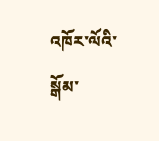འཁོར་ལོའི་སྒོམ་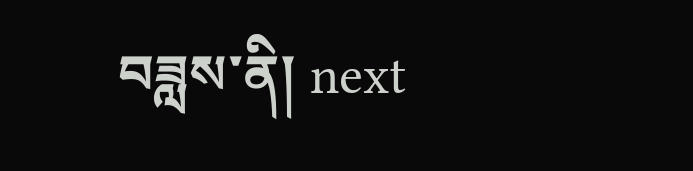བཟླས་ནི། next